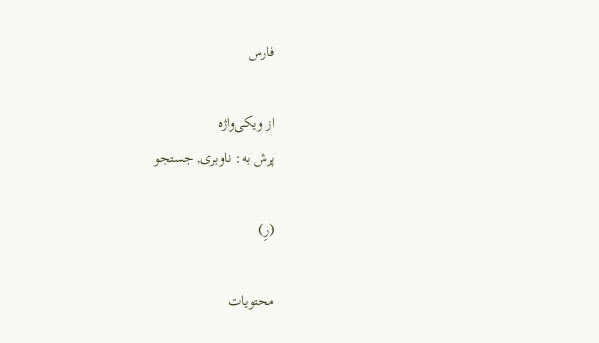فارس

از ویکی‌واژه
پرش به: ناوبری, جستجو

(رِ)

محتویات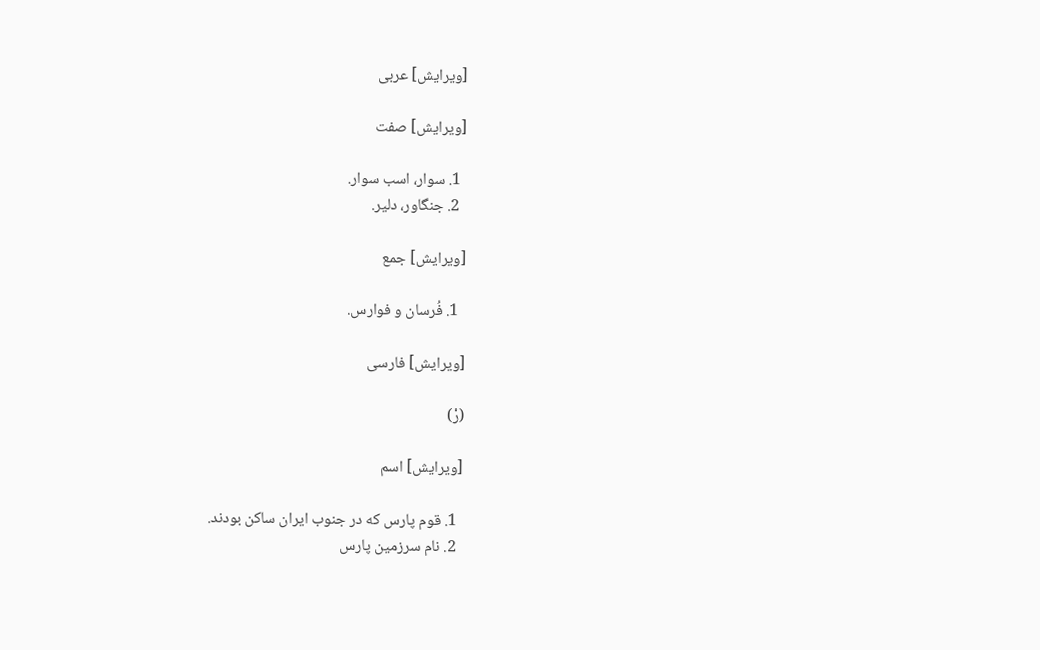[ویرایش] عربی

[ویرایش] صفت

  1. سوار، اسب سوار.
  2. جنگاور، دلیر.

[ویرایش] جمع

  1. فُرسان و فوارس.

[ویرایش] فارسی

(رْ)

[ویرایش] اسم

  1. قوم پارس که در جنوب ایران ساکن بودند.
  2. نام سرزمین پارس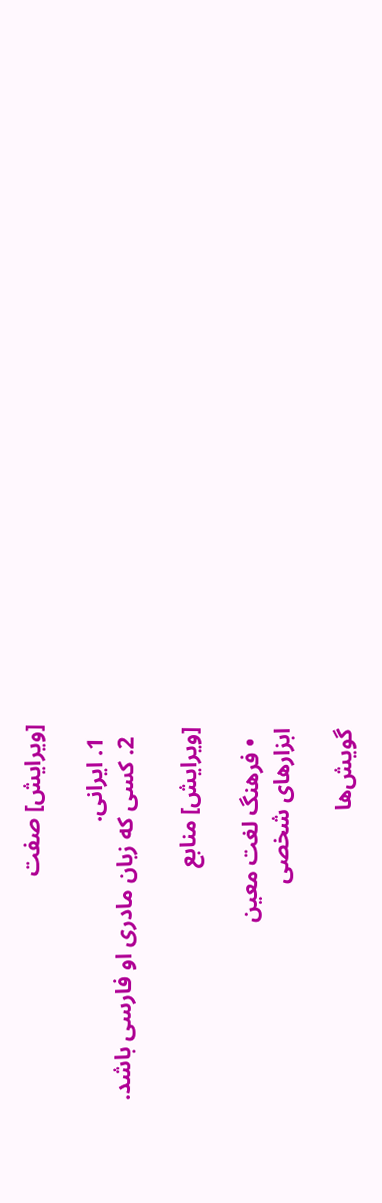[ویرایش] صفت

  1. ایرانی.
  2. کسی که زبان مادری او فارسی باشد.

[ویرایش] منابع

  • فرهنگ لغت معین
ابزارهای شخصی

گویش‌ها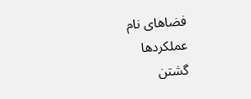فضاهای نام
عملکردها
گشتن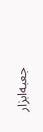جعبه‌ابزار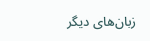زبان‌های دیگر